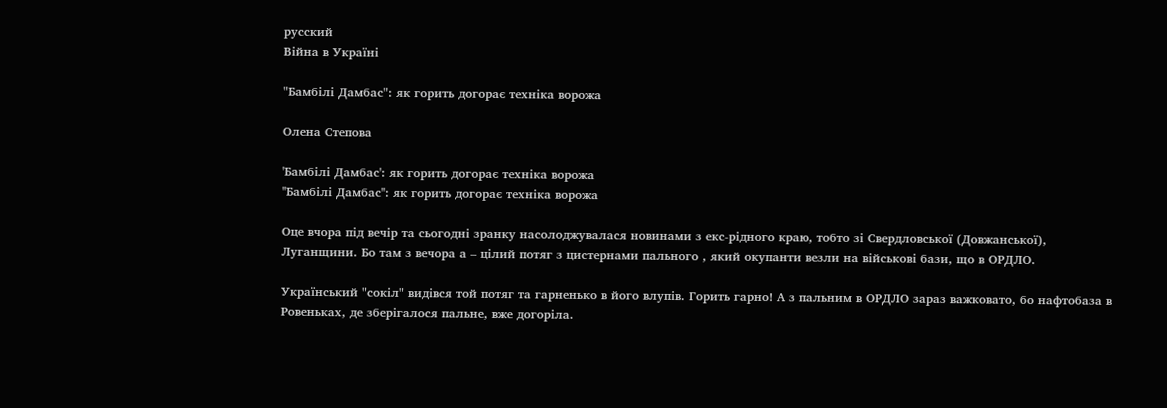русский
Війна в Україні

"Бамбілі Дамбас": як горить догорає техніка ворожа

Олена Степова

'Бамбілі Дамбас': як горить догорає техніка ворожа
''Бамбілі Дамбас'': як горить догорає техніка ворожа

Оце вчора під вечір та сьогодні зранку насолоджувалася новинами з екс-рідного краю, тобто зі Свердловської (Довжанської), Луганщини. Бо там з вечора а – цілий потяг з цистернами пального , який окупанти везли на військові бази, що в ОРДЛО.

Український "сокіл" видівся той потяг та гарненько в його влупів. Горить гарно! А з пальним в ОРДЛО зараз важковато, бо нафтобаза в Ровеньках, де зберігалося пальне, вже догоріла.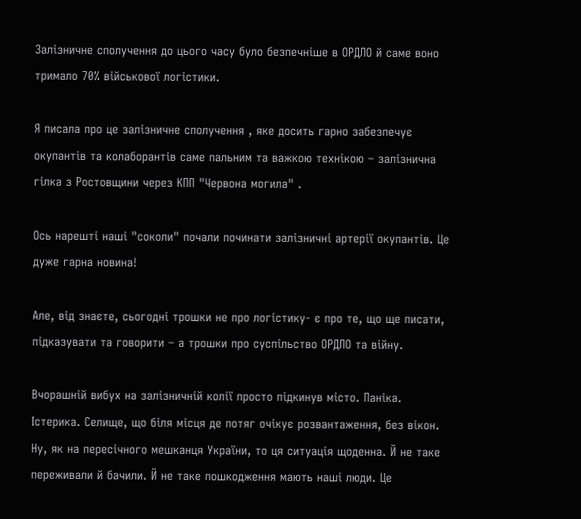Залізничне сполучення до цього часу було безпечніше в ОРДЛО й саме воно тримало 70% військової логістики.

Я писала про це залізничне сполучення , яке досить гарно забезпечує окупантів та колаборантів саме пальним та важкою технікою – залізнична гілка з Ростовщини через КПП "Червона могила" .

Ось нарешті наші "соколи" почали починати залізничні артерії окупантів. Це дуже гарна новина!

Але, від знаєте, сьогодні трошки не про логістику- є про те, що ще писати, підказувати та говорити – а трошки про суспільство ОРДЛО та війну.

Вчорашній вибух на залізничній колії просто підкинув місто. Паніка. Істерика. Селище, що біля місця де потяг очікує розвантаження, без вікон. Ну, як на пересічного мешканця України, то ця ситуація щоденна. Й не таке переживали й бачили. Й не таке пошкодження мають наші люди. Це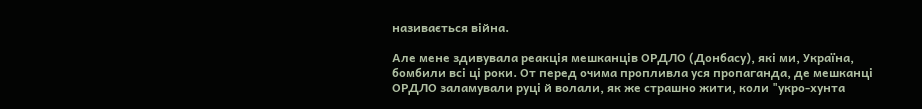називається війна.

Але мене здивувала реакція мешканців ОРДЛО (Донбасу), які ми, Україна, бомбили всі ці роки. От перед очима пропливла уся пропаганда, де мешканці ОРДЛО заламували руці й волали, як же страшно жити, коли "укро-хунта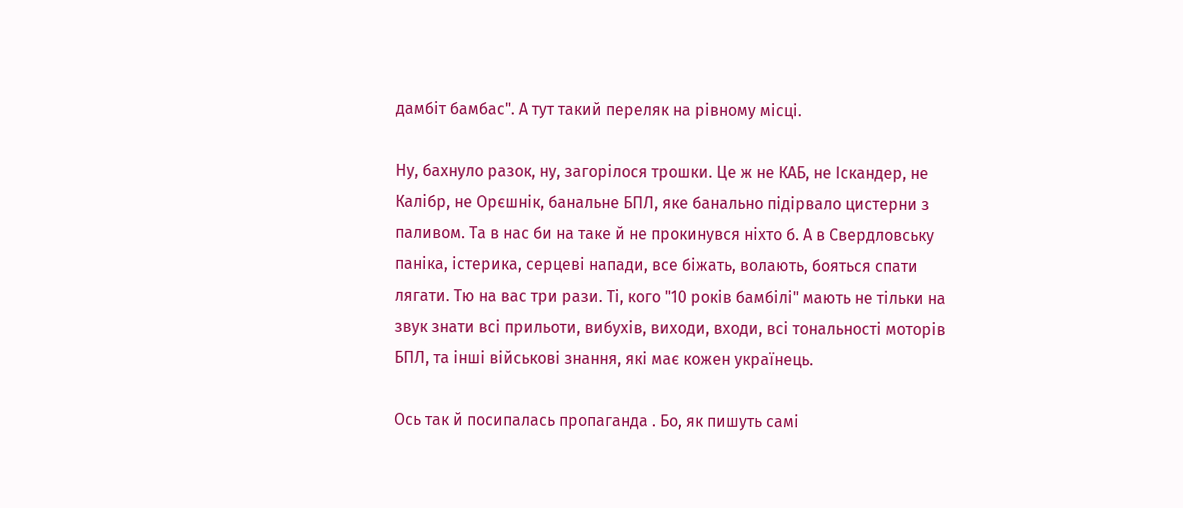дамбіт бамбас". А тут такий переляк на рівному місці.

Ну, бахнуло разок, ну, загорілося трошки. Це ж не КАБ, не Іскандер, не Калібр, не Орєшнік, банальне БПЛ, яке банально підірвало цистерни з паливом. Та в нас би на таке й не прокинувся ніхто б. А в Свердловську паніка, істерика, серцеві напади, все біжать, волають, бояться спати лягати. Тю на вас три рази. Ті, кого "10 років бамбілі" мають не тільки на звук знати всі прильоти, вибухів, виходи, входи, всі тональності моторів БПЛ, та інші військові знання, які має кожен українець.

Ось так й посипалась пропаганда . Бо, як пишуть самі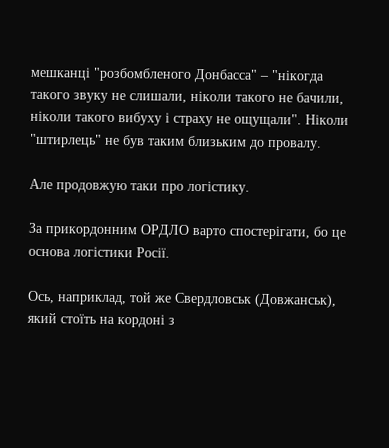мешканці "розбомбленого Донбасса" – "нікогда такого звуку не слишали, ніколи такого не бачили, ніколи такого вибуху і страху не ощущали". Ніколи "штирлець" не був таким близьким до провалу.

Але продовжую таки про логістику.

За прикордонним ОРДЛО варто спостерігати, бо це основа логістики Росії.

Ось, наприклад, той же Свердловськ (Довжанськ), який стоїть на кордоні з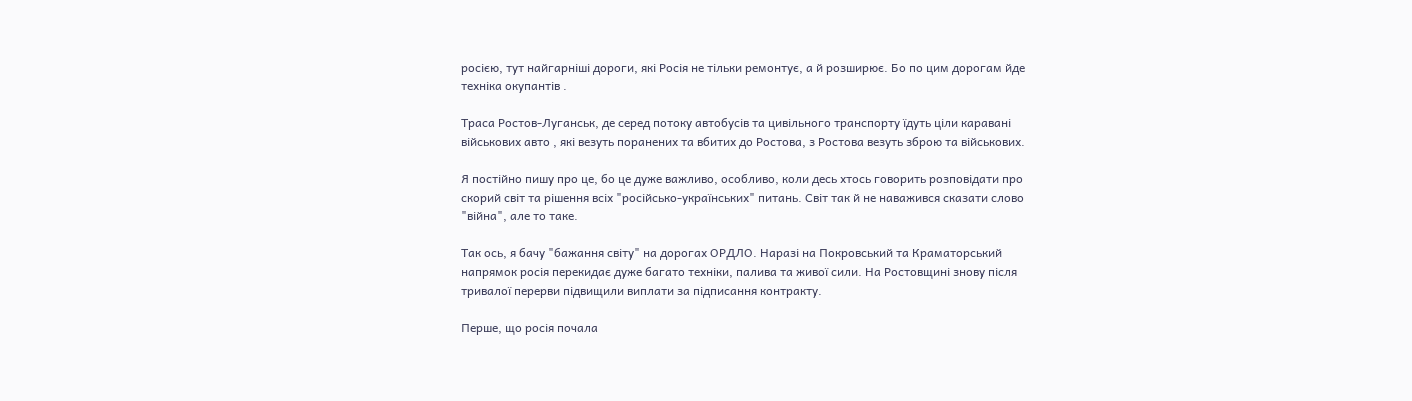росією, тут найгарніші дороги, які Росія не тільки ремонтує, а й розширює. Бо по цим дорогам йде техніка окупантів .

Траса Ростов-Луганськ, де серед потоку автобусів та цивільного транспорту їдуть ціли каравані військових авто , які везуть поранених та вбитих до Ростова, з Ростова везуть зброю та військових.

Я постійно пишу про це, бо це дуже важливо, особливо, коли десь хтось говорить розповідати про скорий світ та рішення всіх "російсько-українських" питань. Світ так й не наважився сказати слово "війна", але то таке.

Так ось, я бачу "бажання світу" на дорогах ОРДЛО. Наразі на Покровський та Краматорський напрямок росія перекидає дуже багато техніки, палива та живої сили. На Ростовщині знову після тривалої перерви підвищили виплати за підписання контракту.

Перше, що росія почала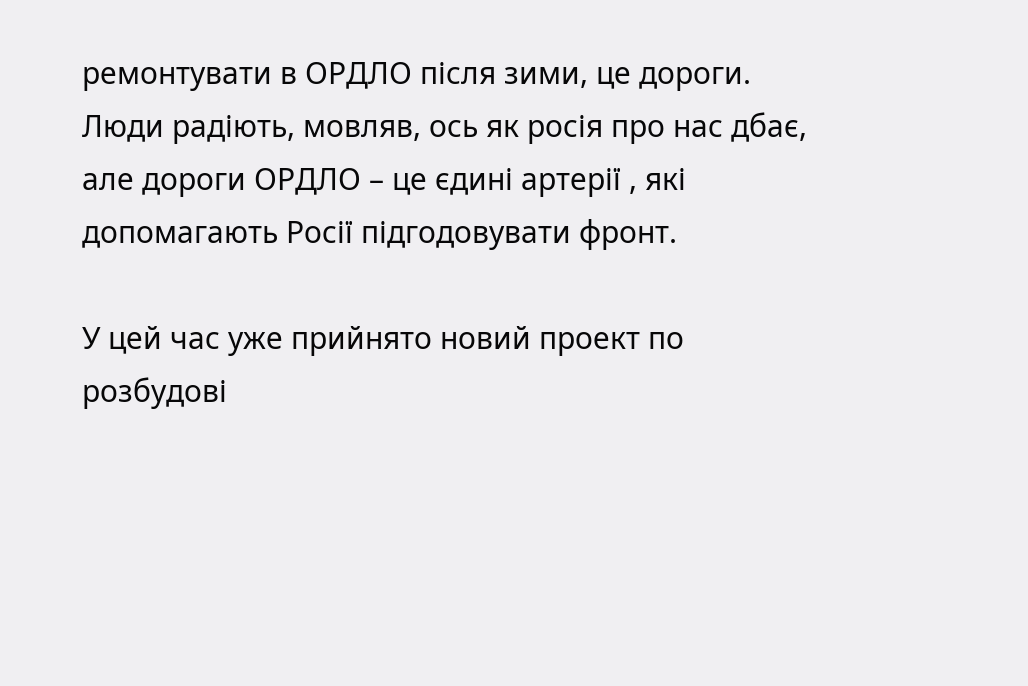ремонтувати в ОРДЛО після зими, це дороги. Люди радіють, мовляв, ось як росія про нас дбає, але дороги ОРДЛО – це єдині артерії , які допомагають Росії підгодовувати фронт.

У цей час уже прийнято новий проект по розбудові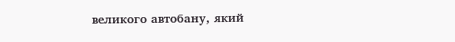великого автобану, який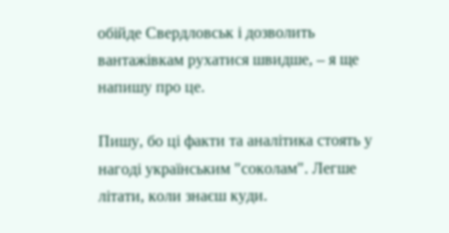обійде Свердловськ і дозволить вантажівкам рухатися швидше, – я ще напишу про це.

Пишу, бо ці факти та аналітика стоять у нагоді українським "соколам". Легше літати, коли знаєш куди.